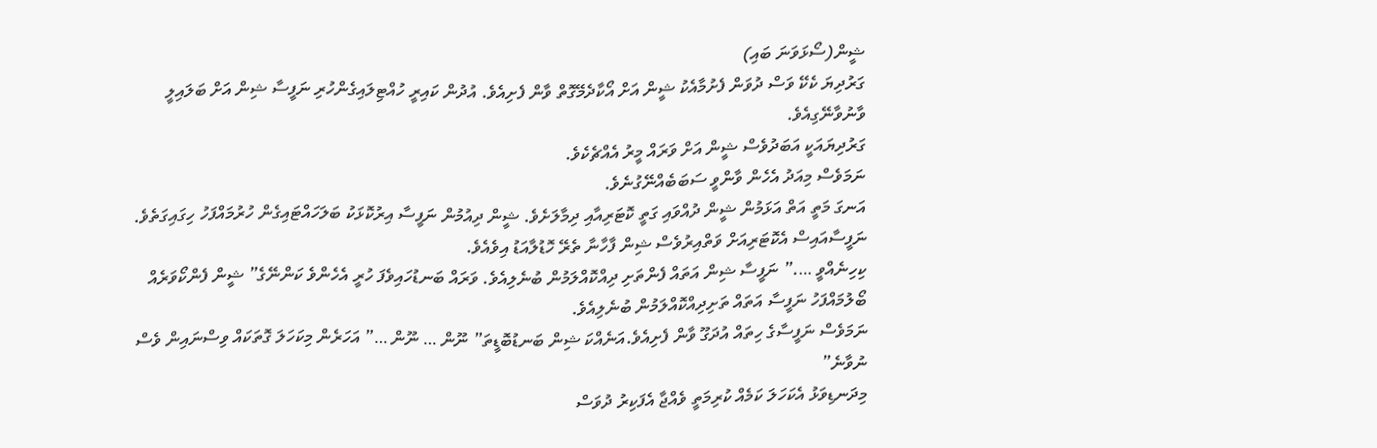ޝީން(ސޯޅަވަނަ ބައި)
ގަރުދިޔަ ކެކޭ ވަސް ދުވަން ފެށުމާއެކު ޝީން އަށް އޯކާދެމޭގޮތް ވާން ފެށިއެވެ. އުދުން ކައިރީ ހުއްޓިލައިގެންހުރި ނަފީސާ ޝިން އަށް ބަލައިލީ ވާނުވާނޭގިއެވެ.
ގަރުދިޔައަކީ އަބަދުވެސް ޝީން އަށް ވަރައް މީރު އެއްޗެކެވެ.
ނަމަވެސް މިއަދު އެހެން ވާންވީ ސަބަބެއްނޭގުނެވެ.
އަނގަ މަތީ އަތް އަޅަމުން ޝީން ދުއްވައި ގަތީ ކޮޓަރިއާއި ދިމާލަށެވެ. ޝީން ދިއުމުން ނަފީސާ އިރުކޮޅަކު ބަލަހައްޓައިގެން ހުރުމައްފަހު ހިގައިގަތެވެ.
ނަފީސާއައިސް އެކޮޓަރިއަށް ވަތްއިރުވެސް ޝިން ފާހާނާ ތެރޭ ހޮޑުލާއަޑު އިވެއެވެ.
ކިހިނެއްވީ ….” ނަފީސާ ޝިން އަތައް ފެންތަށި ދިއްކޮއްލަމުން ބުނެލިއެވެ. ވަރައް ބަނޑުހައިވެފަ ހުރީ އެހެންވެ ކަންނޭގެ” ޝީން ފެންކޯވަރެއް ބޯލުމައްފަހު ނަފީސާ އަތައް ތަށިދިއްކޮއްލަމުން ބުނެލިއެވެ.
ނަމަވެސް ނަފީސާގެ ހިތައް އުދަގޫ ވާން ފެށިއެވެ.އަނެއްކަ ޝިން ބަނޑުބޮޑީތަ” ނޫން … ނޫން …” އަހަރެން މިކަހަލަ ގޮތަކައް ވިސްނައިން ވެސް ނުވާނެ”
މިދަނޑިވަޅު އެކަހަލަ ކަމެއް ކުރިމަތީ ވެއްޖާ އެފަކިރު ދުވަސް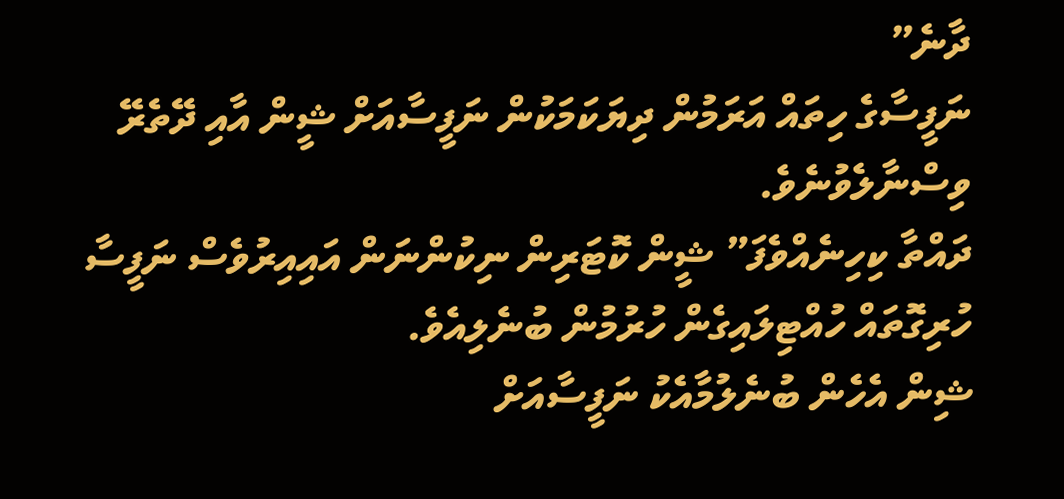ދާނެ”
ނަފީސާގެ ހިތައް އަރަމުން ދިޔަކަމަކުން ނަފީސާއަށް ޝީން އާއި ދޭތެރޭ ވިސްނާލެވުނެވެ.
ދައްތާ ކިހިނެއްވެފަ” ޝީން ކޮޓަރިން ނިކުންނަން އައިއިރުވެސް ނަފީސާ ހުރިގޮތައް ހުއްޓިލައިގެން ހުރުމުން ބުނެލިއެވެ.
ޝިން އެހެން ބުނެލުމާއެކު ނަފީސާއަށް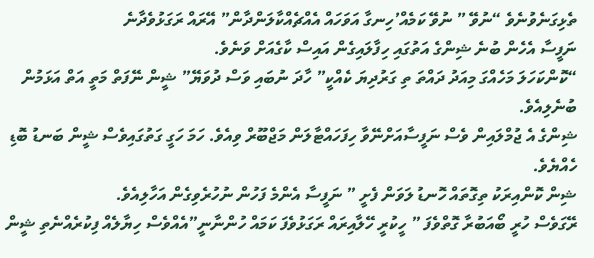ތެޅިގަނެވުނެވެ “ނުވޭ ” ނުވޭ ކަމެއް’ހިނގާ އަވަހައް އެއްޗެއްކާލަންދާން” އޭރައް ރަގަޅުވެދާނެ
ނަފީސާ އެހެން ބުނެ ޝިންގެ އަތުގައި ހިފާލައިގެން އައިސް ކާގެއަށް ވަނެވެ.
“ކޮންކަހަލަ މަހެއްގަ މިއަދު ދައްތަ ތި ގަރުދިޔަ ކެއްކީ” ހާދަ ނުބައި ވަސް ދުވަޔޭ” ޝީން ނޭފަތް މަތީ އަތް އަޅަމުން ބުނެލިއެވެ.
ޝިންގެ އެ ޖުމްލައިން ވެސް ނަފީސާއަށްނޭވާ ހިފަހައްޓާލަން މަޖްބޫރް ވިއެވެ. ހަމަ ހަގީ ގަތުގައިވެސް ޝީން ބަނޑު ބޮޑި ހެއްޔެވެ.
ޝިން ކޮންއިރަކު ތިގޮތައް ހޮނޑު ލަވަން ފެށީ ” ނަފީސާ އެންމެ ފަހުން ނުހުރެވިގެން އަހާލިއެވެ.
ރޭގަވެސް ހުރީ ބޯއަބުރާ ގޮތްވެފަ ” ހީކުރީ ހޭލާއިރައް ރަގަޅުވެފަ ކަމައް ހުންނާނީ”އެއްވެސް ހިޔާލެއް ފިކުރެއްނެތި ޝީން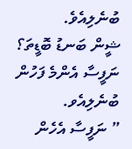ބުނެލިއެވެ.
ޝީން ބަނޑު ބޮޑީތަ؟ ނަފީސާ އެންމެ ފަހުން ބުނެލިއެވ.
” ނަފީސާ އެހެން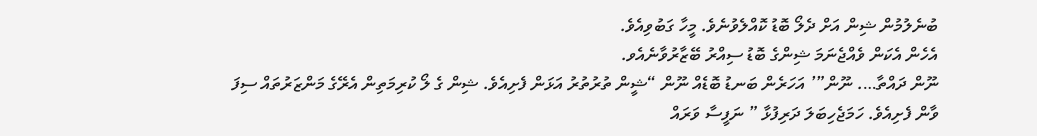ބުނެލުމުން ޝިން އަށް ދެލޯ ބޮޑު ކޮއްލެވުނެވެ. މީހާ ގަބުވިއެވެ.
އެހެން އެކަން ވެއްޖެނަމަ ޝިންގެ ބޮޑު ސިއްރު ބޭޒާރުވާނެއެވ.
ނޫން ދައްތާ…. ނޫން”’ އަހަރެން ބަނޑު ބޮޑެއް ނޫން “ޝީން ތުރުތުރު އަޅަން ފެށިއެވެ. ޝިން ގެ ލޯ ކުރިމަތިން އެރޭގެ މަންޒަރުތައް ސިފަ ވާން ފެށިއެވެ. ހަމަޖެހިބަލަ ދަރިފުޅާ ” ނަފީސާ ވަރައް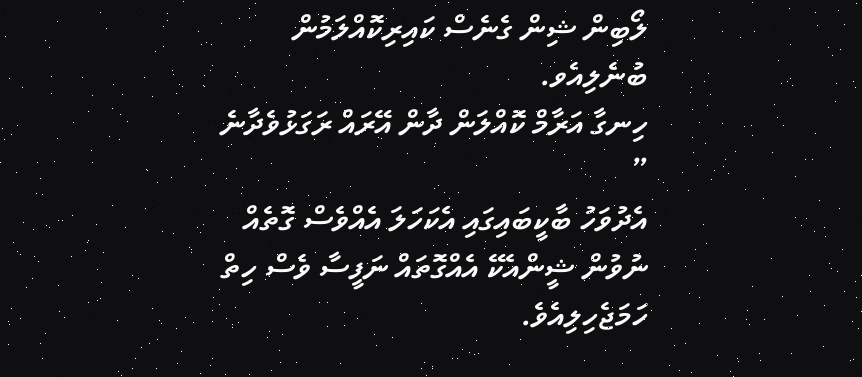ލޯބިން ޝިން ގެނެސް ކައިރިކޮއްލަމުން ބުނެލިއެވ.
ހިނގާ އަރާމް ކޮއްލަން ދާން އޭރައް ރަގަޅުވެދާނެ ”
އެދުވަހު ބާކީބައިގައި އެކަހަލަ އެއްވެސް ގޮތެއް ނުވުން ޝީންއެކޭ އެއްގޮތައް ނަފީސާ ވެސް ހިތް ހަމަޖެހިލިއެވެ.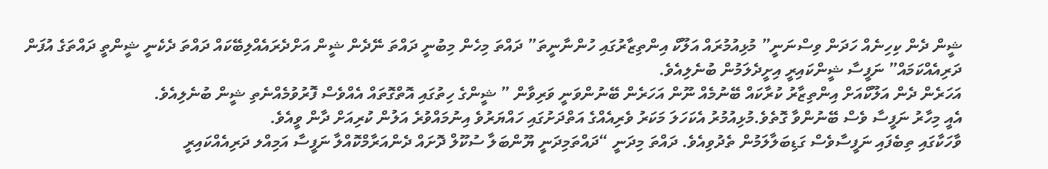ޝީން ދެން ކިހިނެއް ހަދަން ވިސްނަނީ” މުޅިއުމުރައް އަލޫކް އިންތިޒާރުގައި ހުންނާނީތަ” ދައްތަ މިހެން މިބުނީ ދައްތަ ނޭދެން ޝީން އަށްދެރައެއްލިބޭކައް ދައްތަ ދެކެނީ ޝީންތީ ދައްތަގެ އުފަން ދަރިއެއްކަމައް” ނަފީސާ ޝީންކައިރީ އިށީދެލަމުން ބުނެލިއެވެ.
އަހަރެން ދެން އަލޫކްއަށް އިންތިޒާރު ކުރާކައް ބޭނުމެއް ނޫން އަހަރެން ބޭނުންވަނީ ވަރިވާން ” ޝީންގެ ހިތުގައި އޮތްގޮތައް އެއްވެސް ފޮރުވުމެއްނެތި ޝީން ބުނެލިއެވެ.
އެއީ މިހާރު ނަފީސާ ވެސް ބޭނުންވާ ގޮތެވެ.މުޅިއުމުރު އެކަހަލަ މަކަރު ވެރިއެއްގެ އަތްދަށުގައި ހައްޔަރުވެ އިނުމައްވުރެ އަލުން ކުރިއަށް ދާން ވީއެވެ.
ވާހަކާގައި ތިބެފައި ނަފީސާވެސް ގަޑިބަލާލަމުން ތެދުވިއެވެ. ދައްތަ މިދަނީ “ދައްތަމިދަނީ ޔޫންބަލާ ސުކޫލް ދޮށައް ދެންއަރާމްކޮއްލާ ނަފީސާ އަމިއްލ ދަރިއެއްކައިރީ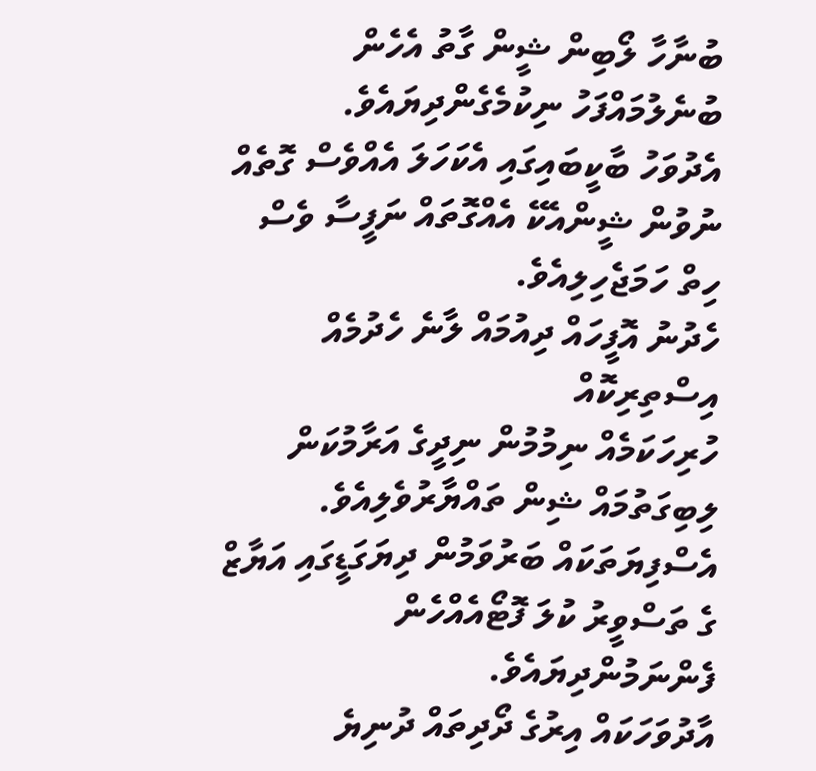ބުނާހާ ލޯބިން ޝީން ގާތު އެހެން ބުނެލުމައްފަހު ނިކުމެގެންދިޔައެވެ.
އެދުވަހު ބާކީބައިގައި އެކަހަލަ އެއްވެސް ގޮތެއް ނުވުން ޝީންއެކޭ އެއްގޮތައް ނަފީސާ ވެސް ހިތް ހަމަޖެހިލިއެވެ.
ހެދުނު އޮފީހައް ދިއުމައް ލާނެ ހެދުމެއް އިސްތިރިކޮއް
ހުރިހަކަމެއް ނިމުމުން ނިދީގެ އަރާމުކަން ލިބިގަތުމައް ޝިން ތައްޔާރުވެލިއެވެ.
އެސްފިޔަތަކައް ބަރުވަމުން ދިޔަގަޑީގައި އަޔާޒް ގެ ތަސްވީރު ކުލަ ފޮޓޯއެއްހެން ފެންނަމުންދިޔައެވެ.
އާދުވަހަކައް އިރުގެ ދޯދިތައް ދުނިޔެ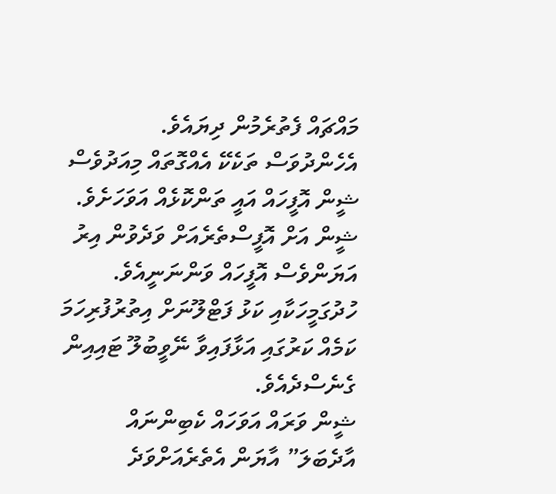މައްޗައް ފެތުރެމުން ދިޔައެވެ.
އެހެންދުވަސް ތަކެކޭ އެއްގޮތައް މިއަދުވެސް ޝީން އޮފީހައް އައީ ތަންކޮޅެއް އަވަހަށެވެ.
ޝީން އަށް އޮފީސްތެރެއަށް ވަދެވުން އިރު އަޔަންވެސް އޮފީހައް ވަންނަނީއެވެ.
ހުދުގަމީހަކާއި ކަޅު ފަޓްލޫނަށް އިތުރުފުރިހަމަ ކަމެއް ކަރުގައި އަޅާފައިވާ ނޭވީބުލޫ ޓައިއިން ގެނެސްދެއެވެ.
ޝީން ވަރައް އަވަހައް ކެބިންނައް އާދެބަލަ” އާޔަން އެތެރެއަށްވަދެ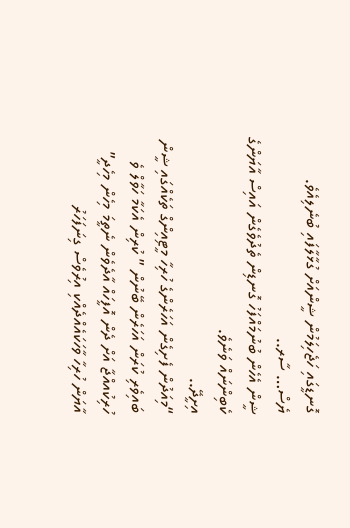ގޮނޑީގައި ހަޖެހިލަމުން ޝީންއަށް ގުޅާލާފައި ބުނެލިއެވެ.
ޔެސް… ސާރ..
ޝީން އެހެން ބުނުމައްފަހު ގޮނޑިން ތެދުވެގެން އައިސް އާޔަންގެ ކެބިންނައް ވަނެވެ.
އިށީދޭ..
“މިއަދުން ފެށިގެން އަހަރެންގެ ހުރިހާ މީޓިއިންގް ތަކެއްގައި ޝީން ބައިވެރި ކުރަން އަހަރެން ބޭނުން ” ކުރިން އެކަމާ ހަވާލް ވެ ހުރިކުއއްޖާ އަށް ދެން އޮފީހައް އާދެވެން ނެތީމަ މިހެން މިހެދީ” އާޔަން ހުރިހާ ވާހަކައެއްދެއްކި އިރުވެސް ގިނަފަހަރު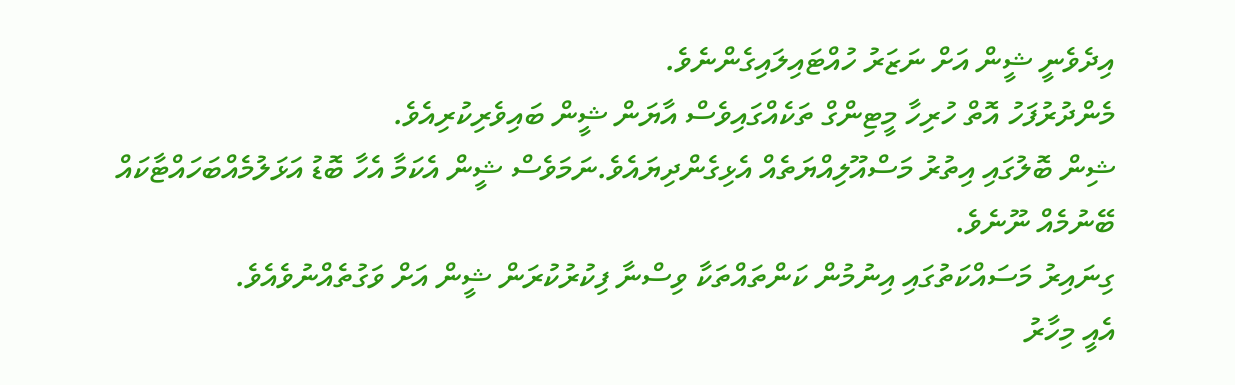އިދެވެނީ ޝީން އަށް ނަޒަރު ހުއްޓައިލައިގެންނެވެ.
މެންދުރުފަހު އޮތް ހުރިހާ މީޓިންގް ތަކެއްގައިވެސް އާޔަން ޝީން ބައިވެރިކުރިއެވެ.
ޝިން ބޮލުގައި އިތުރު މަސްއޫލިއްޔަތެއް އެޅިގެންދިޔައެވެ.ނަމަވެސް ޝީން އެކަމާ އެހާ ބޮޑު އަޅަލުމެއްބަހައްޓާކައް ބޭނުމެއް ނޫނެވެ.
ގިނައިރު މަސައްކަތުގައި އިނުމުން ކަންތައްތަކާ ވިސްނާ ފިކުރުކުރަން ޝީން އަށް ވަގުތެއްނުވެއެވެ.
އެއީ މިހާރު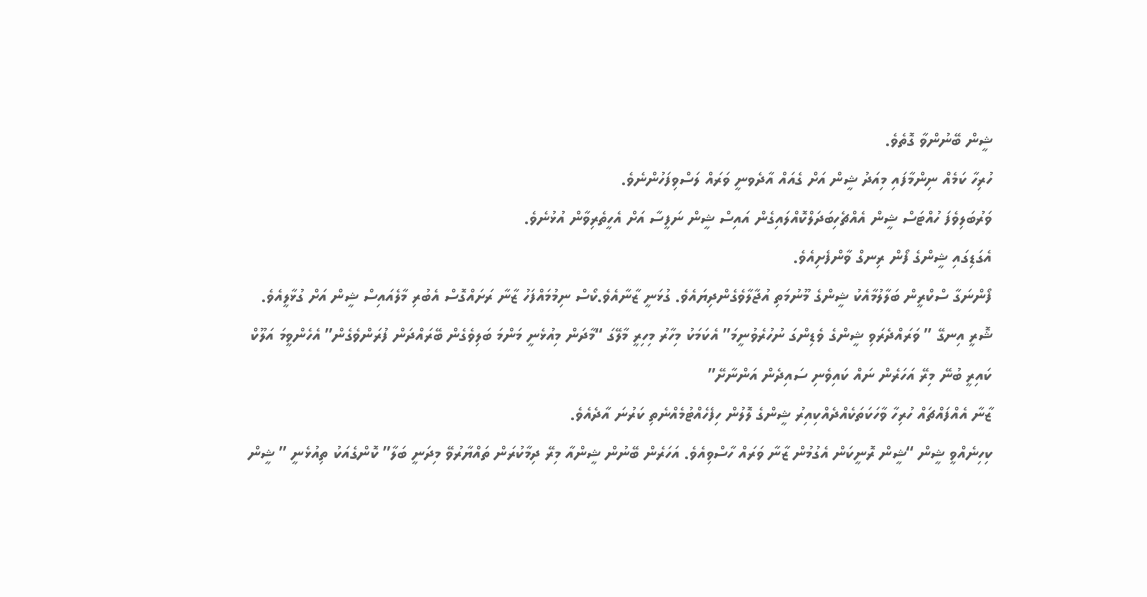ޝީން ބޭނުންވާ ގޮތެވެ.
ހުރިހާ ކަމެއް ނިންމާފައި މިއަދު ޝީން އަށް ގެއައް އާދެވނީ ވަރައް ލަސްވިފަހުންނެވެ.
ވަރުބަލިވެފަ ހުއްޓަސް ޝީން އެއްޗެހިބަދަލްކޮއްލައިގެން އައިސް ޝީން ނަފީސާ އަށް އެހީތެރިވާން އުޅުނެވެ.
އެގަޑިގައި ޝީންގެ ފޯން ރިނގް ވާންފެށިއެވެ.
ފޯންނަގާ ސްކްރީން ބަލާލުމާއެކު ޝީންގެ މޫނުމަތި އުޖާލާވެގެންދިޔައެވެ. ގުޅަނީ ޒާނާއެވެ.ކޯސް ނިމުމައްފަހު ޒާނާ ރަށައްގޮސް އެބުރި މާލެއައިސް ޝީން އަށް ގުޅާލީއެވެ.
ޝޮރީ އިނގޭ ” ވަރައްދެރަވި ޝީންގެ ވެޑިންގަ ނުހުރެވުނީމަ” އެކަމަކު މިހާރު މިހިރީ މާލޭގަ “މާދަން މިއުޅެނީ މަންމަ ބަލިވެގެން ބޭރައްދަން ފުރަންވެގެން” އެހެންވީމަ އަލޫކް ކައިރީ ބުނޭ މިރޭ އަހަރެން ނައް ކައިވެނި ސައިދެން އަންނާށޭ”
ޒާނާ އެއްފައްޗައް ހުރިހާ ވާހަކަތަކެއްދެއްކިއިރު ޝީންގެ ލޮލުން ހިފެހެއްޓުމެއްނެތި ކަރުނަ އާދެއެވެ.
ކިހިނެއްވީ ޝީން “ޝީން ރޮނީކަން އެގުމުން ޒާނާ ވަރައް ހާސްވިއެވެ. އަހަރެން ބޭނުން ޝީންއާ މިރޭ ދިމާކުރަން ތައްޔާރުވޭ މިދަނީ ބަލާ” ކޮންގެއަކު ތިއުޅެނީ ” ޝީން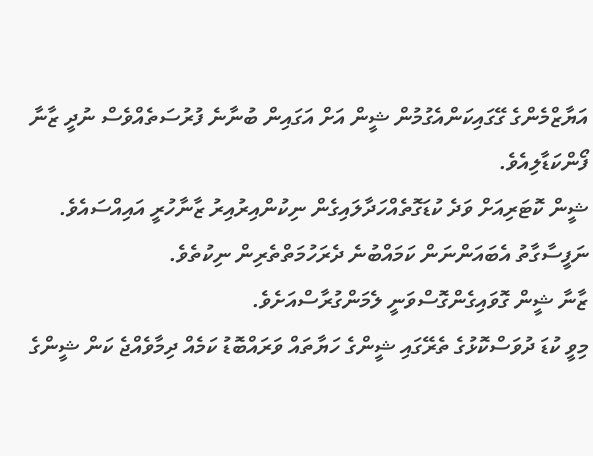އަޔާޒްމެންގެ ގޭގައިކަންއެގުމުން ޝީން އަށް އަގައިން ބުނާނެ ފުރުސަތެއްވެސް ނުދީ ޒާނާ ފޯންކަޑާލިއެވެ.
ޝީން ކޮޓަރިއަށް ވަދެ ކުޑަގޮތެއްހަދާލައިގެން ނިކުންއިރުއިރު ޒާނާހުރީ އައިއްސައެވެ.
ނަފީސާގާތު އެބައަންނަން ކަމައްބުނެ ދެރަހުމަތްތެރިން ނިކުތެވެ.
ޒާނާ ޝީން ގޮވައިގެންގޮސްވަނީ ލެމަންގުރާސްއަށެވެ.
މިވީ ކުޑަ ދުވަސްކޮޅުގެ ތެރޭގައި ޝީންގެ ހަޔާތައް ވަރައްބޮޑު ކަމެއް ދިމާވެއްޖެ ކަން ޝީންގެ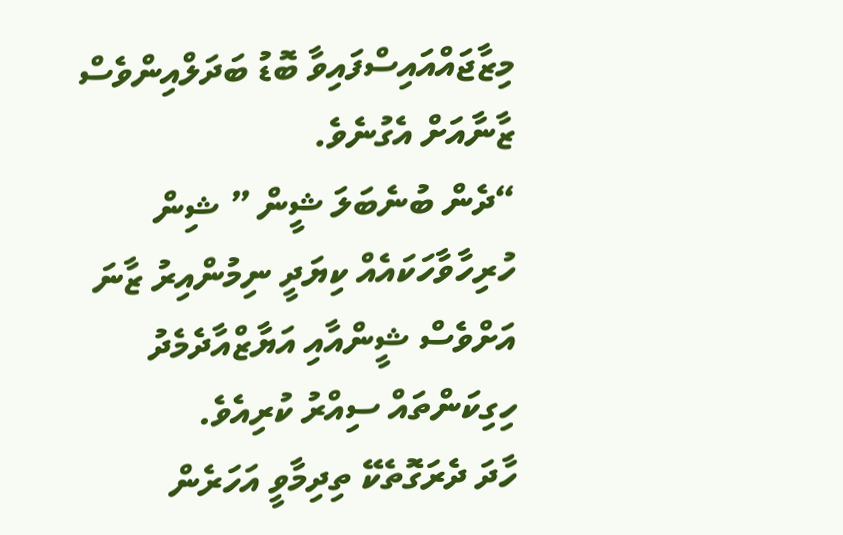މިޒާޖައްއައިސްފައިވާ ބޮޑު ބަދަލްއިންވެސް ޒާނާއަށް އެގުނެވެ.
“ދެން ބުނެބަލަ ޝީން ” ޝިން ހުރިހާވާހަކައެއް ކިޔަދީ ނިމުންއިރު ޒާނަ އަށްވެސް ޝީންއާއި އަޔާޒްއާދެމެދު ހިގިކަންތައް ސިއްރު ކުރިއެވެ.
ހާދަ ދެރަގޮތެކޭ ތިދިމާވީ އަހަރެން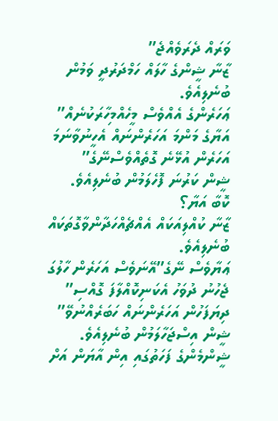ވަރައް ދެރަވެއްޖެ”
ޒާނާ ޝީންގެ ހާލައް ހަމްދަރުދީ ވަމުން ބުނެލިއެވެ.
ޢަހަރެންގެ އެއްވެސް މީހެއްމިހާރަކުނެއް” އަޔާގެ މަންމަ އަހަރެންނައް އެހީނުވާނަމަ އަހަރެން އުޅޭނެ ގޮތެއްވެސްނޭގެ”
ޝީން ކަރުނަ ފޮހެލަމުން ބުނެލިއެވެ.
ކޮބާ އަޔާ؟
ޒާނާ ކުއްލިއަކައް އެއްޗެއްހަދާންވާގޮތަކައް ބުނެލިއެވެ.
ޢަޔާވެސް ނޭގެ”އޭނަވެސް އަހަރެން ހާލުގަ ޖެހުނު ދުވަހު އެކަނިކޮއްލާފަ ގޮއްސި” ދިޔަފަހުން އަހަރެންނައް ހަބަރެއްނުވޭ”
ޝީން އިސްޖަހާލަމުން ބުނެލިއެވެ.
ޝީންމެންގެ ފަހަތުގައި އިން އާޔަން އަށް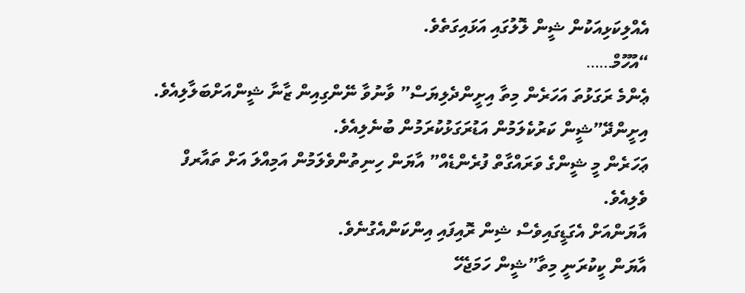އެއްލިކަޅިއަކުން ޝީން ލޮލުގައި އަޅައިގަތެވެ.
“އުހޫމް……
ޢެންމެ ރަގަޅުތަ އަހަރެން މިތާ އިށީންދެލިޔަސް” ވާނުވާ ނޭންގިއިން ޒާނާ ޝީންއަށްބަލާލިއެވެ.
އިށީންދޭ”ޝީން ކަރުކެލަމުން އަޑުރަގަޅުކުރަމުން ބުނެލިއެވެ.
ޢަހަރެން މީ ޝީންގެ ވަރައްގާތް ފުރެންޑެއް” އާޔަން ހިނިތުންވެލަމުން އަމިއްލަ އަށް ތައާރފް ވެލިއެވެ.
އާޔަންއަށް އެގަޑީގައިވެސް ޝިން ރޮއިފައި އިންކަންއެގުނެވެ.
އާޔަން ކީކުރަނީ މިތާ”ޝީން ހަމަޖެހޭ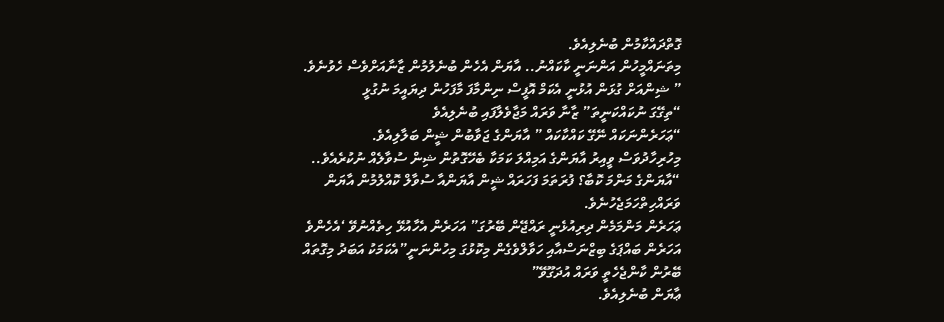ގޮތްދައްކާމުން ބުނެލިއެވެ.
މިތަނައްމީހުން އަންނަނީ ކާކައްނު.. އާޔަން އެހެން ބުނެލުމުން ޒާނާއަށްވެސް ހެވުނެވެ.
” ޝިންއަށް ގުޅަން އުޅުނީ އެކަމް އޮފީސް ނިންމާފަ މާފަހުން ދިޔައީމަ ނުގުޅީ
“ތިގޭގަ ނުކައްކަނީތަ” ޒާނާ ވަރައް މަޖާވެލާފައި ބުނެލިއެވެ
“ޢަހަރެންނަކައް ނޭގޭ ކައްކާކައް ” އާޔަންގެ ޖަވާބުން ޝީން ބަލާލިއެވެ.
މިހުރިހާދުވަސް ވީއިރު އާޔަންގެ އަމިއްލަ ކަމަކާ ބެހޭގޮތުން ޝިން ސުވާލެއް ނުކުރެއެވެ.. “އާޔަންގެ މަންމަ ކޮބާ؟ ފުރަތަމަ ފަހަރައް ޝީން އާޔަންއާ ސުވާލް ކޮއްލުމުން އާޔަން ވަރައްހިތްހަމަޖެހުނެވެ.
ޢަހަރެން މަންމަމެން ދިރިއުޅެނީ ރައްޖޭން ބޭރުގަ” އަހަރެން އެހާއުޅޭ ހިތެއްނުވޭ ‘އެހެންވެ އަހަރެން ބައްޕަގެ ބިޒްނަސްއާއި ހަވާލްވެގެން މިކޮޅުގަ މިހުންނަނީ”އެކަމަކު އަބަދު މިގޮތައް ބޭރުން ކާންޖެހެތީ ވަރައް އުދަގޫވޭ”
ޢާޔަން ބުނެލިއެވެ.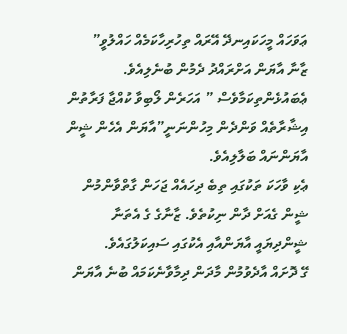ޢަވަހައް މީހަކައިނދޭ އޭރައް ތިހުރިހާކަމެއް ހައްލުވީ”
ޒާނާ އާޔަން އަށްރައްދު ދެމުން ބުނެލިއެވެ.
ޢެބައުޅެންތިކަމާވެސް ” އަހަރެން ލޯބިވާ ކުއްޖާ ފަރާތުން އިޝާރާތެއް ވަންދެން މިހުންނަނީ”އާޔަން އެހެން ޝީން އާޔަންނައް ބަލާލިއެވެ.
ޢެކި ވާހަކަ ތަކުގައި ތިބެ ދިހައެއް ޖަހަން ގާތްވާންމުން ޝީން ގެއަށް ދާން ނިކުތެވެ. ޒާނާގެ ގެ އެތަނާ ޝީންދިޔައީ އާޔަންއާއި އެކުގައި ސައިކަލުގައެވެ.
ގޭ ދޮށައް އާދެވުމުން މާދަން ދިމާވާނެކަމައް ބުނެ އާޔަން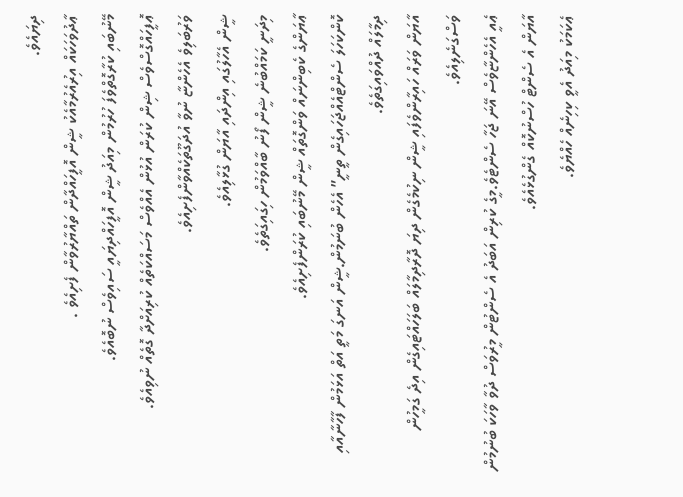ދިޔައެވެ.
ޢާދުވަހަކައް އިރުއެރުމާއެކު ޝީން އޮފީހައްދާން ތައްޔާރުވާން ފެށިއެވެ .
މޭނުބައި ކުރާގޮތްވެފަ ހުރުމުން މިއަދު ޝީން އޮފީހައްދިޔައީ ސައިވެސް ނުބޮއެވެ.
ޢޮފީހައްގޮސްވެސް ޝިން ކުރަން އުޅުން އެއްވެސް މަސައްކަތެއް ކުރިއަށްދާ ގޮތެއް ނުވިއެވެ.
ވަރުބަލިވެ އެހެންޏާ ނުވާ އުދަގޫތަކެއްވާންފެށިއެވެ.
ޝީން އެހާލުގައި އިންދައި އާޔަން ގުޅާލިއެވެ.
މިދަނީ ކަމައްބުނެ ޝީން ފޯނު ބާއްވަމުން ހިގައިގަތެވެ.
ޢާޔަންގެ ކެބިންނައް ވަންގޮތައް ޝީން މޭނުބައި ކުރަންފެށިއެވެ.
ކޮންކަހަލަ ސެންޓްއެއްޖަހައިގެން ތީނީ” އެހެން ބުނަމުން.ޝީން އަނގަ މަތީ އަތް އަޅަމުން ފާހާނާއާއި ދިމާލައް ދުއްވައިގަތެވެ.
އާޔަން ވަރައް ހައިރާންވެފައި ޝީން ނިކުމެގެން ދިޔަ ދޮރާދިމާލައް ބަލަހައްޓައިގެން އިދެ ގަމީހުން ވަސްގަނެލިއެވެ.
ޢެއީ އެހެންޏާވެސް އޭނަ ޖަހާ ސެންޓެވެ.މީގެ ކުރިން އަބަދު އެ ސެންޓުން މީރުވަސް ދުވާ ވާހަކަ ބުނުމުން އާޔަން އެ ސެންޓް ހުސްނުކޮއް ގެންގުޅެއެވެ.
ޢެކަމަކު މިއަދު އެވީ ކިހިނެއް ހެއްޔެވެ.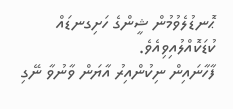ޙޮނޑުލެވުމުން ޝީންގެ ހަށިގނޑައް ކުޑަކޮއްލުއިވިއެވެ.
ފާހާނައިން ނިކުންއިރު އާޔަން ވާނުވާ ނޭގި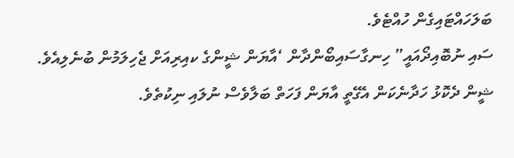ބަލަހައްޓައިގެން ހުއްޓެވެ.
ސައި ނުބޮއިދޯއައީ” ހިނގާސައިބޯންދާން ‘އާޔަން ޝީންގެ ކއިރިއަށް ޖެހިލަމުން ބުނެލިއެވެ.
ޝީން ދެކޮޅު ހަދާނެކަން އެގޭތީ އާޔަން ފަހަތް ބަލާވެސް ނުލައި ނިކުތެވެ.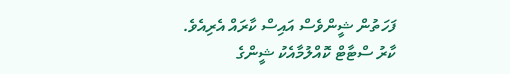ފަހަތުން ޝީންވެސް އައިސް ކާރައް އެރިއެވެ.
ކާރު ސްޓާޓް ކޮއްލުމާއެކު ޝީންގެ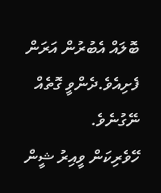ބޮލައް އެބުރުން އަރަން ފެށިއެވެ.ދެންވީ ގޮތެއް ނޭގުނެވެ.
ހޭވެރިކަން ވީއިރު ޝީން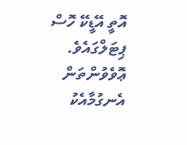އޮތީ އޭޑީކޭ ހޮސް ޕިޓަލްގައެވެ.
ޢޮވެވުންތަން އެނގުމާއެކު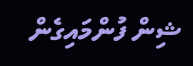ޝިން ފުންމައިގެން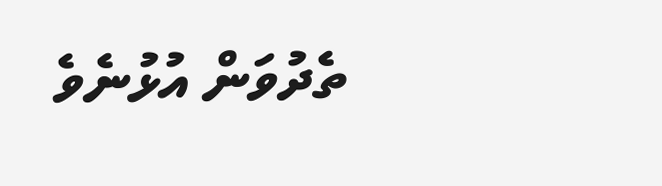ތެދުވަން އުޅުނެވެ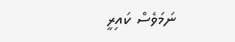ނަމަވެސް ކައިރީ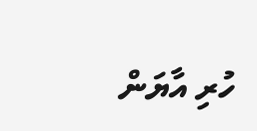ހުރި އާޔަން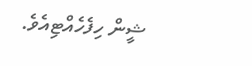ޝީން ހިފެހެއްޓިއެވެ.